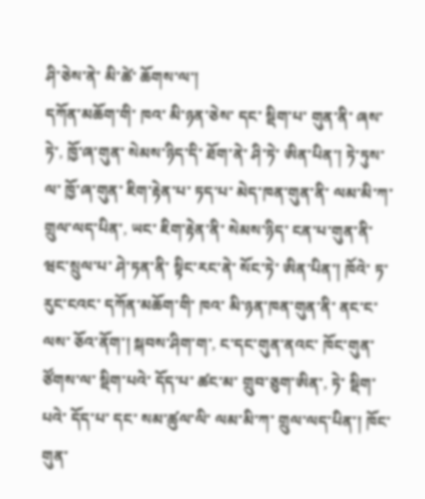ཤི་ཅེས་ནེ་ མི་ཚེ་ ཆོགས་ལ་།
དཀོན་མཆོག་གི་ ཁའ་ མི་ཉན་ཅེས་ དང་ སྡིག་པ་ གུན་ནི་ ཞས་ཏེ་, ཁྱོ་ཞ་གུན་ སེམས་ཉིད་དི་ ཐོག་ནེ་ ཤི་ཏེ་ ཨིན་པིན་། ཏེ་ཏུས་ལ་ ཁྱོ་ཞ་གུན་ ཇིག་རྟེན་པ་ ཏད་པ་ མེད་ཁན་གུན་ནི་ ལམ་མི་ཀ་ གྲུལ་ལད་པིན་, ཡང་ ཇིག་རྟེན་ནི་ སེམས་ཉིད་ ངན་པ་གུན་ནི་ ཝང་སྲུལ་པ་ ཤེ་ཏན་ནི་ སྟིང་རང་ནེ་ སོང་ཏེ་ ཨིན་པིན་། ཁོའེ་ ཏ་རུང་ངའང་ དཀོན་མཆོག་གི་ ཁའ་ མི་ཉན་ཁན་གུན་ནི་ ནང་ང་ ལས་ ཅོའ་ནོག་། སྐབས་ཤིག་ག་, ང་དང་གུན་ནའང་ ཁོང་གུན་ ཙོགས་ལ་ སྡིག་པའེ་ དོད་པ་ ཚང་མ་ གྲུབ་ཅུག་ཨིན་, ཏེ་ སྡིག་པའེ་ དོད་པ་ དང་ སམ་ཚུལ་ལི་ ལམ་མི་ཀ་ གྲུལ་ལད་པིན་། ཁོང་གུན་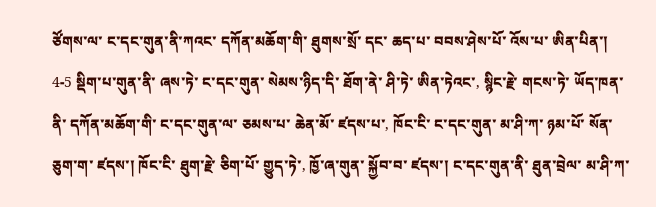ཙོགས་ལ་ ང་དང་གུན་ནི་ཀའང་ དཀོན་མཆོག་གི་ ཐུགས་སྲོ་ དང་ ཆད་པ་ བབས་ཤེས་པོ་ འོས་པ་ ཨིན་པིན་།
4-5 སྡིག་པ་གུན་ནི་ ཞས་ཏེ་ ང་དང་གུན་ སེམས་ཉིད་དི་ ཐོག་ནེ་ ཤི་ཏེ་ ཨིན་ཏེའང་, སྙིང་རྗེ་ གངས་ཏེ་ ཡོད་ཁན་ནི་ དཀོན་མཆོག་གི་ ང་དང་གུན་ལ་ ཅམས་པ་ ཆེན་མོ་ ཛདས་པ་, ཁོང་ངི་ ང་དང་གུན་ མ་ཤི་ཀ་ ཉམ་པོ་ སོན་ ཅུག་ག་ ཛདས་། ཁོང་ངི་ ཐུག་རྗེ་ ཅིག་པོ་ གྱུད་ཏེ་, ཁྱོ་ཞ་གུན་ སྐྱོབ་བ་ ཛདས་། ང་དང་གུན་ནི་ ཐུན་བྲེལ་ མ་ཤི་ཀ་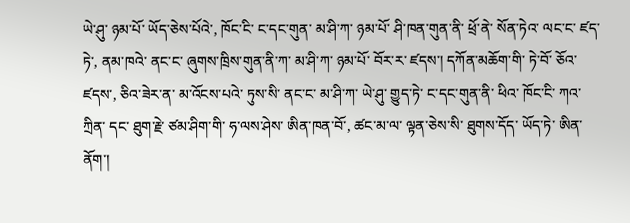ཡེ་ཤུ་ ཉམ་པོ་ ཡོད་ཅེས་པོའེ་, ཁོང་ངི་ ང་དང་གུན་ མ་ཤི་ཀ་ ཉམ་པོ་ ཤི་ཁན་གུན་ནི་ ཕྲོ་ནེ་ སོན་ཏེའ་ ལང་ང་ ཛད་ཏེ་, ནམ་ཁའེ་ ནང་ང་ ཞུགས་ཁྲིས་གུན་ནི་ཀ་ མ་ཤི་ཀ་ ཉམ་པོ་ བོར་ར་ ཛདས་། དཀོན་མཆོག་གི་ ཏེ་བོ་ ཅོའ་ ཛདས་, ཅིའ་ཟེར་ན་ མ་འོངས་པའེ་ ཏུས་སི་ ནང་ང་ མ་ཤི་ཀ་ ཡེ་ཤུ་ གྱུད་ཏེ་ ང་དང་གུན་ནི་ ཕིའ་ ཁོང་ངི་ ཀའ་ཀྲིན་ དང་ ཐུག་རྗེ་ ཙམ་ཤིག་གི་ ཧ་ལས་ཤེས་ ཨིན་ཁན་བོ་, ཚང་མ་ལ་ ལྟན་ཅེས་སི་ ཐུགས་དོད་ ཡོད་ཏེ་ ཨིན་ནོག་།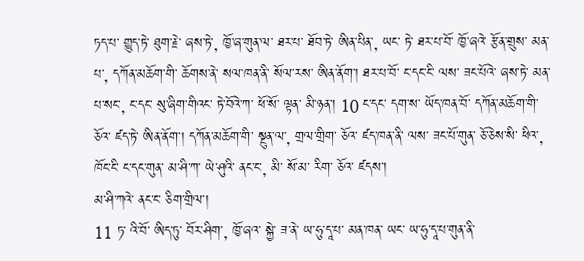ཏད་པ་ གྱུད་ཏེ་ ཐུག་རྗེ་ ཞས་ཏེ་, ཁྱོ་ཞ་གུན་ལ་ ཐར་པ་ ཐོབ་ཏེ་ ཨིན་པིན་, ཡང་ ཏེ་ ཐར་པ་བོ་ ཁྱོ་ཞའེ་ རྩོན་གྲུས་ མན་པ་, དཀོན་མཆོག་གི་ ཆོགས་ནེ་ སལ་ཁན་ནི་ སོལ་རས་ ཨིན་ནོག་། ཐར་པ་བོ་ ང་དང་ངི་ ལས་ ཟང་པོའེ་ ཞས་ཏེ་ མན་ པ་སང་, ང་དང་ སུ་ཞིག་གིའང་ ཏེ་བོའེ་ཀ་ ཕོ་སོ་ ལྟན་ མི་ཉན་། 10 ང་དང་ དག་ས་ ཡོད་ཁན་བོ་ དཀོན་མཆོག་གི་ ཅོའ་ ཛད་ཏེ་ ཨིན་ནོག་། དཀོན་མཆོག་གི་ སྔུན་ལ་, གྲལ་གྲིག་ ཅོའ་ ཛད་ཁན་ནི་ ལས་ ཟང་པོ་གུན་ ཅོ་ཅེས་སི་ ཕིའ་, ཁོང་ངི་ ང་དང་གུན་ མ་ཤི་ཀ་ ཡེ་ཤུའི་ ནང་ང་, མི་ སོ་མ་ རིག་ ཅོའ་ ཛདས་།
མ་ཤི་ཀའེ་ ནང་ང་ ཅིག་གྲིལ་།
11 ཏ་ འི་བོ་ ཨིད་ཏུ་ བོར་ཤིག་, ཁྱོ་ཞའ་ སྐྱེ་ ཟ་ནེ་ ཡ་ཧུ་དཱ་པ་ མན་ཁན་ ཡང་ ཡ་ཧུ་དཱ་པ་གུན་ནི་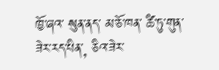ཁྱོ་ཞའ་ སུན་ནད་ མ་ཅོ་ཁན་ ཚི་ཏུ་གུན་ ཟེར་རད་པིན་, ཅིའ་ཟེར་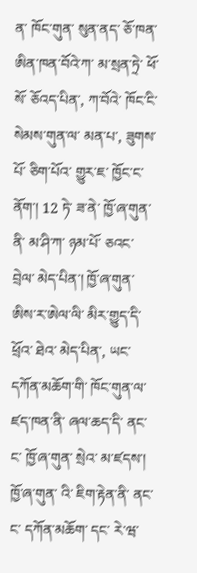ན་ ཁོང་གུན་ སུན་ནད་ ཅོ་ཁན་ ཨིན་ཁན་བོའེ་ཀ་ མ་སྲན་ཏྲེ་ ཕོ་སོ་ ཅོའད་པིན་, ཀ་བོའེ་ ཁོང་ངི་ སེམས་གུན་ལ་ མན་པ་, ཟུགས་པོ་ ཅིག་པོའ་ གྱུར་ཇ་ ཁྱོང་ང་ནོག་། 12 ཏེ་ ཟ་ནེ་ ཁྱོ་ཞ་གུན་ནི་ མ་ཤི་ཀ་ ཉམ་པོ་ ཅའང་ བྲེལ་ མེད་པིན་། ཁྱོ་ཞ་གུན་ ཨིས་ར་ཨེལ་ལི་ མིར་གྱུད་དི་ ཕྲོའ་ ཐེའ་ མེད་པིན་, ཡང་ དཀོན་མཆོག་གི་ ཁོང་གུན་ལ་ ཛད་ཁན་ནི་ ཞལ་ཆད་དི་ ནང་ང་ ཁྱོ་ཞ་གུན་ སྲེའ་ མ་ཛདས་། ཁྱོ་ཞ་གུན་ འི་ ཇིག་རྟེན་ནི་ ནང་ང་ དཀོན་མཆོག་ དང་ རེ་ཝ་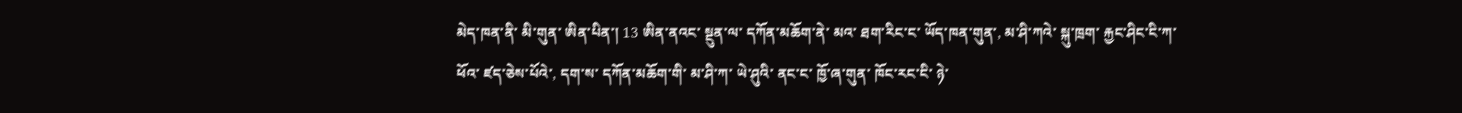མེད་ཁན་ནི་ མི་གུན་ ཨིན་པིན་། 13 ཨིན་ནའང་ སྔུན་ལ་ དཀོན་མཆོག་ནེ་ མའ་ ཐག་རིང་ང་ ཡོད་ཁན་གུན་, མ་ཤི་ཀའེ་ སྐུ་ཁྲག་ རྐྱང་ཤིང་ངི་ཀ་ ཕོའ་ ཛད་ཅེས་པོའེ་, དག་ས་ དཀོན་མཆོག་གི་ མ་ཤི་ཀ་ ཡེ་ཤུའི་ ནང་ང་ ཁྱོ་ཞ་གུན་ ཁོང་རང་ངི་ ཉེ་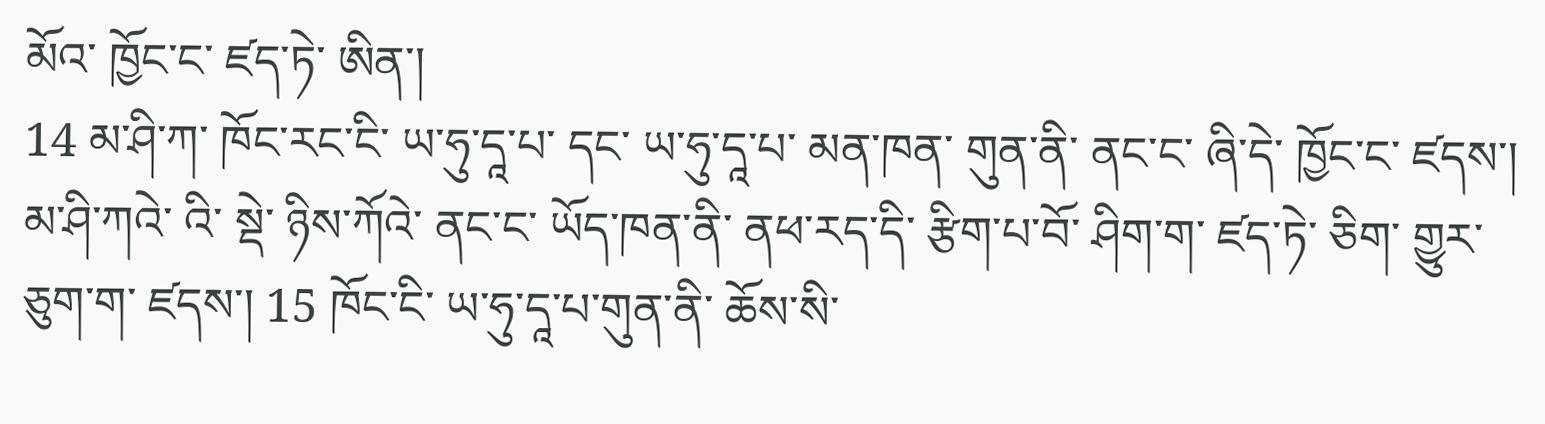མོའ་ ཁྱོང་ང་ ཛད་ཏེ་ ཨིན་།
14 མ་ཤི་ཀ་ ཁོང་རང་ངི་ ཡ་ཧུ་དཱ་པ་ དང་ ཡ་ཧུ་དཱ་པ་ མན་ཁན་ གུན་ནི་ ནང་ང་ ཞི་དེ་ ཁྱོང་ང་ ཛདས་། མ་ཤི་ཀའེ་ འི་ སྡེ་ ཉིས་ཀོའེ་ ནང་ང་ ཡོད་ཁན་ནི་ ནཕ་རད་དི་ རྩིག་པ་བོ་ ཤིག་ག་ ཛད་ཏེ་ ཅིག་ གྱུར་ ཅུག་ག་ ཛདས་། 15 ཁོང་ངི་ ཡ་ཧུ་དཱ་པ་གུན་ནི་ ཆོས་སི་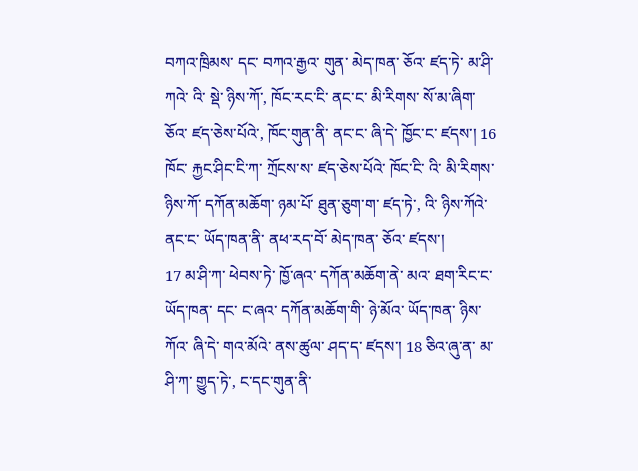བཀའ་ཁྲིམས་ དང་ བཀའ་རྒྱའ་ གུན་ མེད་ཁན་ ཅོའ་ ཛད་ཏེ་ མ་ཤི་ཀའེ་ འི་ སྡེ་ ཉིས་ཀོ་, ཁོང་རང་ངི་ ནང་ང་ མི་རིགས་ སོ་མ་ཞིག་ ཅོའ་ ཛད་ཅེས་པོའེ་, ཁོང་གུན་ནི་ ནང་ང་ ཞི་དེ་ ཁྱོང་ང་ ཛདས་། 16 ཁོང་ རྐྱང་ཤིང་ངི་ཀ་ ཀྲོངས་ས་ ཛད་ཅེས་པོའེ་ ཁོང་ངི་ འི་ མི་རིགས་ ཉིས་ཀོ་ དཀོན་མཆོག་ ཉམ་པོ་ ཐུན་ཅུག་ག་ ཛད་ཏེ་, འི་ ཉིས་ཀོའེ་ ནང་ང་ ཡོད་ཁན་ནི་ ནཕ་རད་བོ་ མེད་ཁན་ ཅོའ་ ཛདས་།
17 མ་ཤི་ཀ་ ཕེབས་ཏེ་ ཁྱོ་ཞའ་ དཀོན་མཆོག་ནེ་ མའ་ ཐག་རིང་ང་ ཡོད་ཁན་ དང་ ང་ཞའ་ དཀོན་མཆོག་གི་ ཉེ་མོའ་ ཡོད་ཁན་ ཉིས་ཀོའ་ ཞི་དེ་ གའ་མོའེ་ ནས་ཚུལ་ ཤད་ད་ ཛདས་། 18 ཅིའ་ཞུ་ན་ མ་ཤི་ཀ་ གྱུད་ཏེ་, ང་དང་གུན་ནི་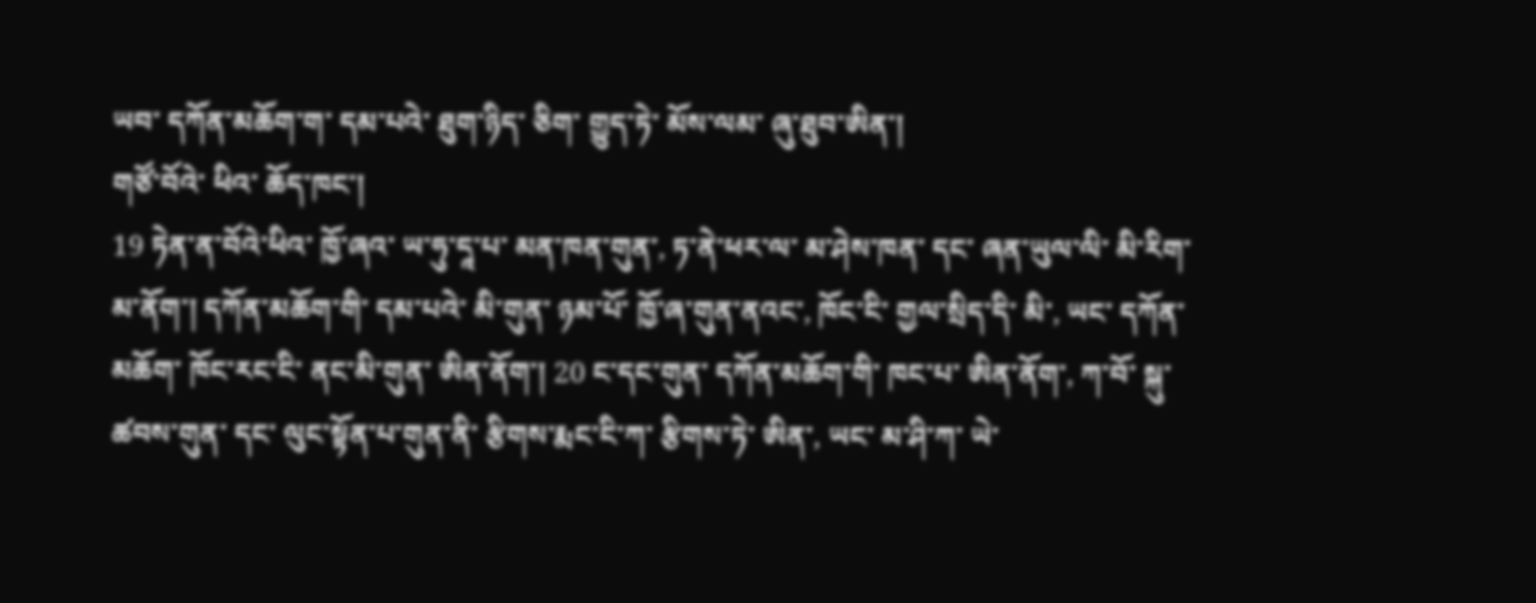ཡབ་ དཀོན་མཆོག་ག་ དམ་པའེ་ ཐུག་ཉིད་ ཅིག་ གྱུད་ཏེ་ མོས་ལམ་ ཞུ་ཐུབ་ཨིན་།
གཙོ་བོའེ་ ཕིའ་ ཆོད་ཁང་།
19 ཏེན་ན་བོའེ་ཕིའ་ ཁྱོ་ཞའ་ ཡ་ཧུ་དཱ་པ་ མན་ཁན་གུན་, ཏ་ནེ་ཕར་ལ་ མ་ཤེས་ཁན་ དང་ ཞན་ཡུལ་ལི་ མི་རིག་ མ་ནོག་། དཀོན་མཆོག་གི་ དམ་པའེ་ མི་གུན་ ཉམ་པོ་ ཁྱོ་ཞ་གུན་ནའང་, ཁོང་ངི་ གྱལ་སྲིད་དི་ མི་, ཡང་ དཀོན་མཆོག་ ཁོང་རང་ངི་ ནང་མི་གུན་ ཨིན་ནོག་། 20 ང་དང་གུན་ དཀོན་མཆོག་གི་ ཁང་པ་ ཨིན་ནོག་, ཀ་བོ་ སྐུ་ཚབས་གུན་ དང་ ལུང་སྟོན་པ་གུན་ནི་ རྩིགས་རྨང་ངི་ཀ་ རྩིགས་ཏེ་ ཨིན་, ཡང་ མ་ཤི་ཀ་ ཡེ་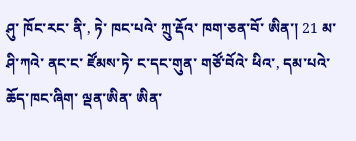ཤུ་ ཁོང་རང་ ནི་, ཏེ་ ཁང་པའེ་ ཀྲུ་རྡོའ་ ཁག་ཅན་བོ་ ཨིན་། 21 མ་ཤི་ཀའེ་ ནང་ང་ ཛོམས་ཏེ་ ང་དང་གུན་ གཙོ་བོའེ་ ཕིའ་, དམ་པའེ་ ཆོད་ཁང་ཞིག་ ལྡན་ཨིན་ ཨིན་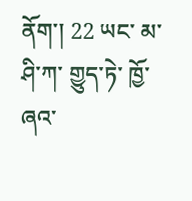ནོག་། 22 ཡང་ མ་ཤི་ཀ་ གྱུད་ཏེ་ ཁྱོ་ཞའ་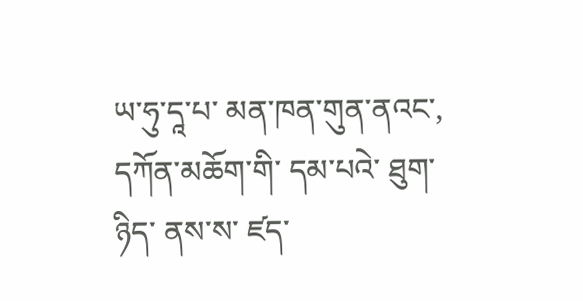ཡ་ཧུ་དཱ་པ་ མན་ཁན་གུན་ནའང་, དཀོན་མཆོག་གི་ དམ་པའེ་ ཐུག་ཉིད་ ནས་ས་ ཛད་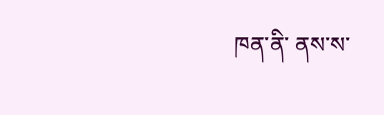ཁན་ནི་ ནས་ས་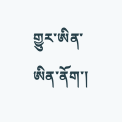གྱུར་ཨིན་ ཨིན་ནོག་།